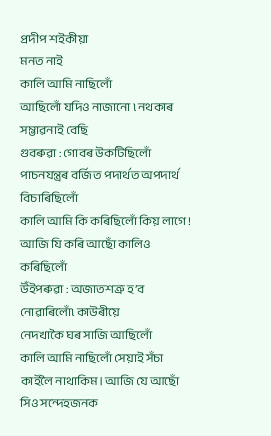প্ৰদীপ শইকীয়া
মনত নাই
কালি আমি নাছিলোঁ
আছিলোঁ যদিও নাজানো ৷ নথকাৰ সম্ভাৱনাই বেছি
গুবৰুৱা : গোবৰ উকটিছিলোঁ
পাচনযন্ত্ৰৰ বৰ্জিত পদাৰ্থত অপদাৰ্থ বিচাৰিছিলোঁ
কালি আমি কি কৰিছিলোঁ কিয় লাগে ! আজি যি কৰি আছোঁ কালিও কৰিছিলোঁ
উঁইপৰুৱা : অজাতশত্ৰু হ’ব নোৱাৰিলোঁ৷ কাউৰীয়ে
নেদখাকৈ ঘৰ সাজি আছিলোঁ
কালি আমি নাছিলোঁ সেয়াই সঁচা
কাইলৈ নাথাকিম। আজি যে আছোঁ সিও সন্দেহজনক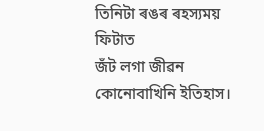তিনিটা ৰঙৰ ৰহস্যময় ফিটাত
জঁট লগা জীৱন
কোনোবাখিনি ইতিহাস।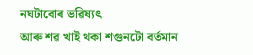নঘটাবোৰ ভৱিষ্যৎ
আৰু শৱ খাই থকা শগুনটো বৰ্তমান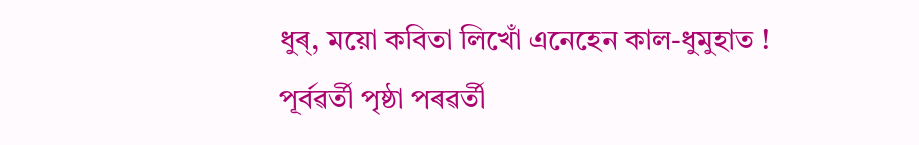ধুৰ্, ময়ো কবিতা লিখোঁ এনেহেন কাল-ধুমুহাত !
পূৰ্বৱৰ্তী পৃষ্ঠা পৰৱৰ্তী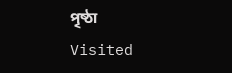পৃষ্ঠা
Visited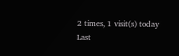2 times, 1 visit(s) today
Last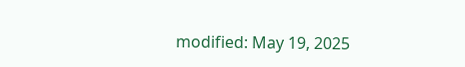modified: May 19, 2025